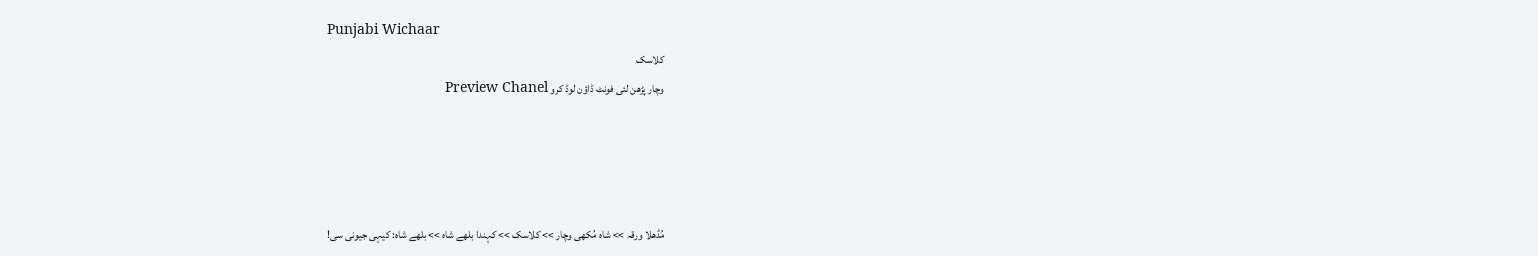Punjabi Wichaar
کلاسک
وچار پڑھن لئی فونٹ ڈاؤن لوڈ کرو Preview Chanel




مُڈھلا ورقہ >> شاہ مُکھی وچار >> کلاسک >> کہندا بلھے شاہ >> بلھے شاہ: کیہی جیونی سی!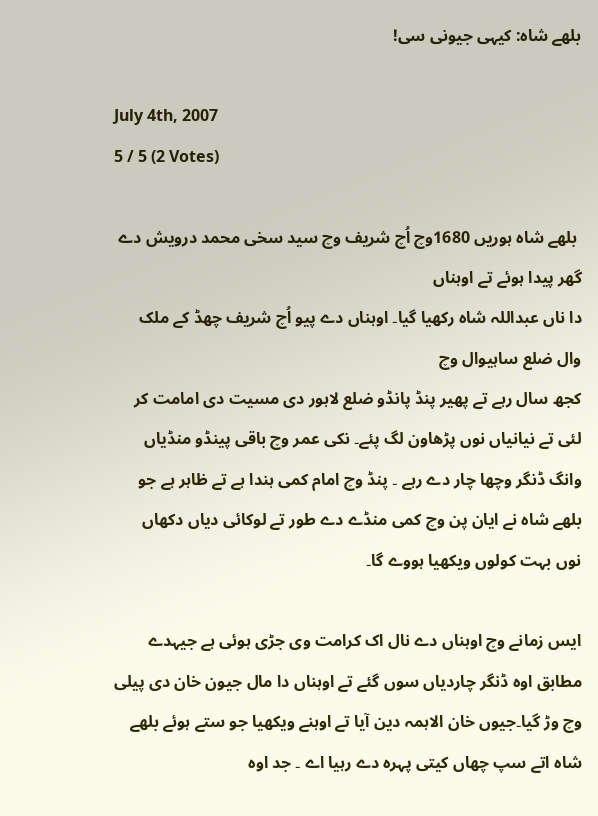بلھے شاہ: کیہی جیونی سی!

July 4th, 2007
5 / 5 (2 Votes)

 بلھے شاہ ہوریں 1680وچ اُچ شریف وچ سید سخی محمد درویش دے گھر پیدا ہوئے تے اوہناں
دا ناں عبداللہ شاہ رکھیا گیا۔ اوہناں دے پیو اُچ شریف چھڈ کے ملک وال ضلع ساہیوال وچ
کجھ سال رہے تے پھیر پنڈ پانڈو ضلع لاہور دی مسیت دی امامت کر لئی تے نیانیاں نوں پڑھاون لگ پئے۔ نکی عمر وچ باقی پینڈو منڈیاں وانگ ڈنگر وچھا چار دے رہے ۔ پنڈ وچ امام کمی ہندا ہے تے ظاہر ہے جو بلھے شاہ نے ایان پن وچ کمی منڈے دے طور تے لوکائی دیاں دکھاں نوں بہت کولوں ویکھیا ہووے گا۔

ایس زمانے وچ اوہناں دے نال اک کرامت وی جڑی ہوئی ہے جیہدے مطابق اوہ ڈنگر چاردیاں سوں گئے تے اوہناں دا مال جیون خان دی پیلی وچ وڑ گیا۔جیوں خان الاہمہ دین آیا تے اوہنے ویکھیا جو ستے ہوئے بلھے شاہ اتے سپ چھاں کیتی پہرہ دے رہیا اے ۔ جد اوہ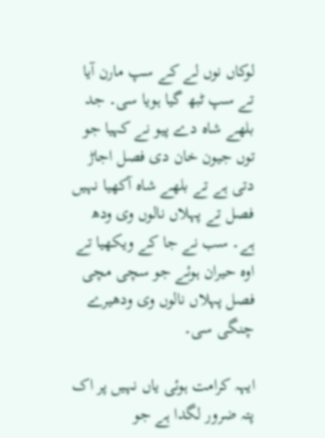لوکاں نوں لے کے سپ مارن آیا تے سپ ٹبھ گیا ہویا سی۔ جد بلھے شاہ دے پیو نے کہیا جو توں جیون خان دی فصل اجاڑ دتی ہے تے بلھے شاہ آکھیا نہیں فصل تے پہلاں نالوں وی ودھ ہے۔ سب نے جا کے ویکھیا تے اوہ حیران ہوئے جو سچی مچی فصل پہلاں نالوں وی ودھیرے چنگی سی۔

ایہہ کرامت ہوئی یاں نہیں پر اک پتہ ضرور لگدا ہے جو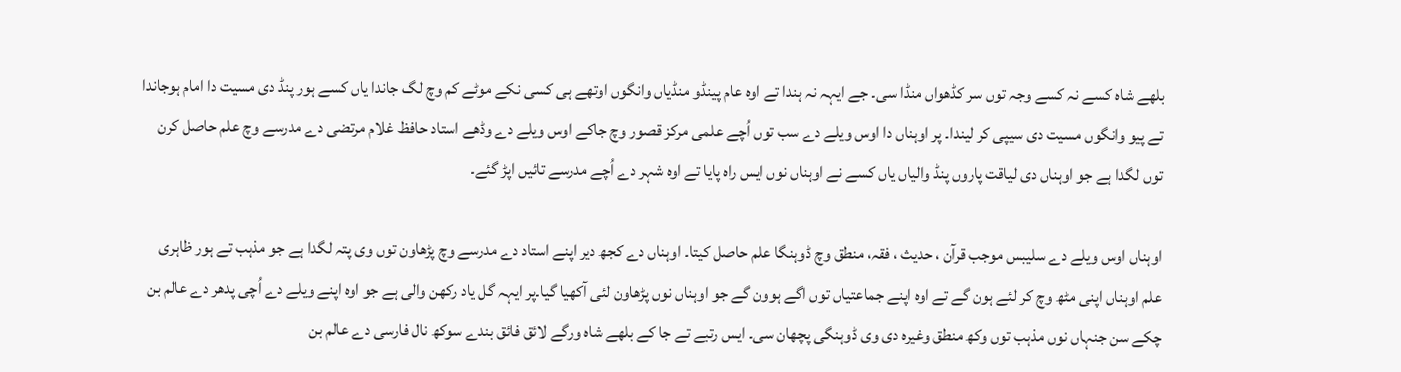بلھے شاہ کسے نہ کسے وجہ توں سر کڈھواں منڈا سی۔ جے ایہہ نہ ہندا تے اوہ عام پینڈو منڈیاں وانگوں اوتھے ہی کسی نکے موٹے کم وچ لگ جاندا یاں کسے ہور پنڈ دی مسیت دا امام ہوجاندا تے پیو وانگوں مسیت دی سیپی کر لیندا۔ پر اوہناں دا اوس ویلے دے سب توں اُچے علمی مرکز قصور وچ جاکے اوس ویلے دے وڈھے استاد حافظ غلام مرتضی دے مدرسے وچ علم حاصل کرن توں لگدا ہے جو اوہناں دی لیاقت پاروں پنڈ والیاں یاں کسے نے اوہناں نوں ایس راہ پایا تے اوہ شہر دے اُچے مدرسے تائیں اپڑ گئے۔

اوہناں اوس ویلے دے سلیبس موجب قرآن ، حدیث ، فقہ، منطق وچ ڈوہنگا علم حاصل کیتا۔ اوہناں دے کجھ دیر اپنے استاد دے مدرسے وچ پڑھاون توں وی پتہ لگدا ہے جو مذہب تے ہور ظاہری علم اوہناں اپنی مٹھ وچ کر لئے ہون گے تے اوہ اپنے جماعتیاں توں اگے ہوون گے جو اوہناں نوں پڑھاون لئی آکھیا گیا۔پر ایہہ گل یاد رکھن والی ہے جو اوہ اپنے ویلے دے اُچی پدھر دے عالم بن چکے سن جنہاں نوں مذہب توں وکھ منطق وغیرہ دی وی ڈوہنگی پچھان سی۔ ایس رتبے تے جا کے بلھے شاہ ورگے لائق فائق بندے سوکھ نال فارسی دے عالم بن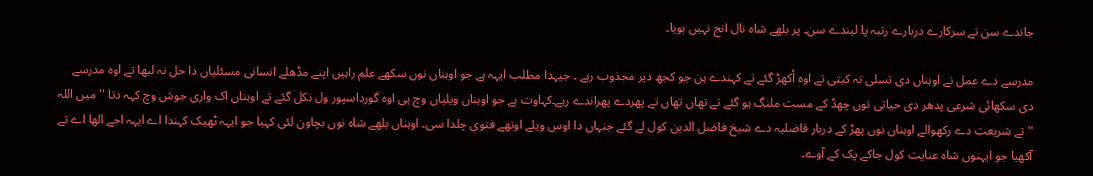جاندے سن تے سرکارے دربارے رتبہ پا لیندے سن۔ پر بلھے شاہ نال انج نہیں ہویا۔

مدرسے دے عمل نے اوہناں دی تسلی نہ کیتی تے اوہ اُکھڑ گئے تے کہندے ہن جو کجھ دیر مجذوب رہے ۔ جیہدا مطلب ایہہ ہے جو اوہناں نوں سکھے علم راہیں اپنے مڈھلے انسانی مسئلیاں دا حل نہ لبھا تے اوہ مدرسے دی سکھائی شرعی پدھر دی حیاتی نوں چھڈ کے مست ملنگ ہو گئے تے تھاں تھاں تے پھردے پھراندے رہے۔کہاوت ہے جو اوہناں ویلیاں وچ ہی اوہ گورداسپور ول نکل گئے تے اوہناں اک واری جوش وچ کہہ دتا ''میں اللہ '' تے شریعت دے رکھوالے اوہناں نوں پھڑ کے دربار فاضلیہ دے شیخ فاضل الدین کول لے گئے جنہاں دا اوس ویلے اوتھے فتوی چلدا سی۔ اوہناں بلھے شاہ نوں بچاون لئی کہیا جو ایہہ ٹھیک کہندا اے ایہہ اجے الھا اے تے آکھیا جو ایہنوں شاہ عنایت کول جاکے پک کے آوے۔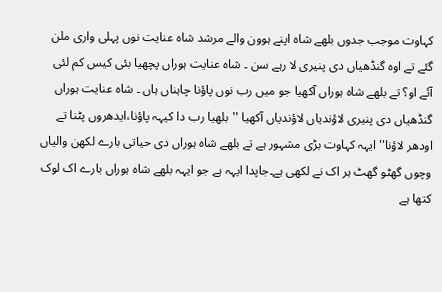کہاوت موجب جدوں بلھے شاہ اپنے ہوون والے مرشد شاہ عنایت نوں پہلی واری ملن گئے تے اوہ گنڈھیاں دی پنیری لا رہے سن ۔ شاہ عنایت ہوراں پچھیا بئی کیس کم لئی آئے او؟ تے بلھے شاہ ہوراں آکھیا جو میں رب نوں پاؤنا چاہناں ہاں ۔ شاہ عنایت ہوراں گنڈھیاں دی پنیری لاؤندیاں لاؤندیاں آکھیا ''بلھیا رب دا کیہہ پاؤنا،ایدھروں پٹنا تے اودھر لاؤنا'' ایہہ کہاوت بڑی مشہور ہے تے بلھے شاہ ہوراں دی حیاتی بارے لکھن والیاں وچوں گھٹو گھٹ ہر اک نے لکھی ہے۔جاپدا ایہہ ہے جو ایہہ بلھے شاہ ہوراں بارے اک لوک کتھا ہے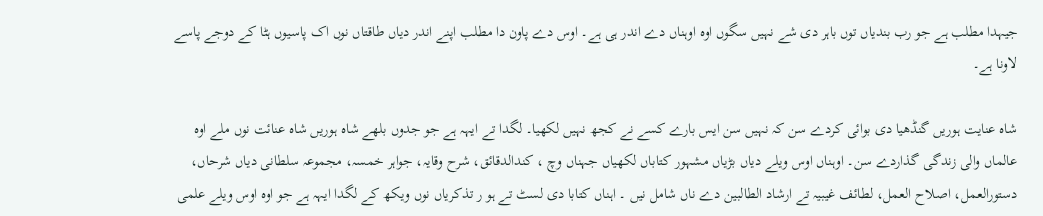جیہدا مطلب ہے جو رب بندیاں توں باہر دی شے نہیں سگوں اوہ اوہناں دے اندر ہی ہے۔ اوس دے پاون دا مطلب اپنے اندر دیاں طاقتاں نوں اک پاسیوں ہٹا کے دوجے پاسے لاونا ہے۔

شاہ عنایت ہوریں گنڈھیا دی بوائی کردے سن کہ نہیں سن ایس بارے کسے نے کجھ نہیں لکھیا۔ لگدا تے ایہہ ہے جو جدوں بلھے شاہ ہوریں شاہ عنائت نوں ملے اوہ عالماں والی زندگی گذاردے سن۔ اوہناں اوس ویلے دیاں بڑیاں مشہور کتاباں لکھیاں جہناں وچ ، کندالدقائق، شرح وقایہ، جواہر خمسہ، مجموعہ سلطانی دیاں شرحاں، دستورالعمل، اصلاح العمل، لطائف غیبیہ تے ارشاد الطالبین دے ناں شامل نیں ۔ اہناں کتابا دی لسٹ تے ہو ر تذکریاں نوں ویکھ کے لگدا ایہہ ہے جو اوہ اوس ویلے علمی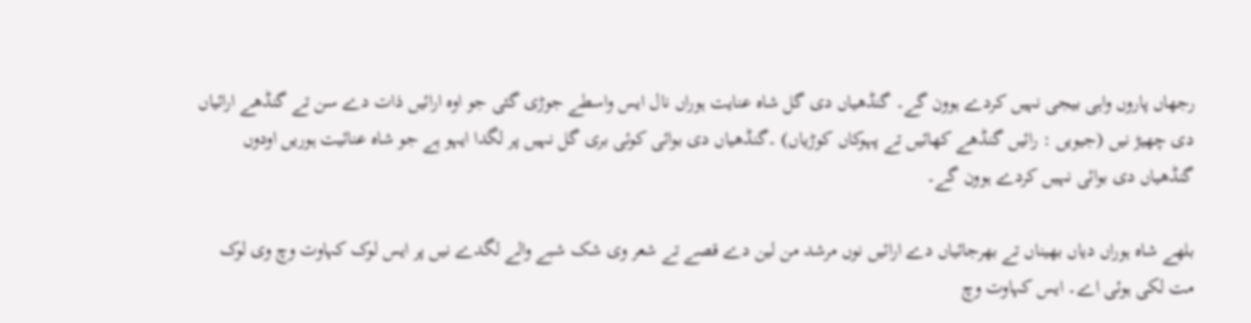رجھاں پاروں واہی بیجی نہیں کردے ہوون گے۔ گنڈھیاں دی گل شاہ عنایت ہوراں نال ایس واسطے جوڑی گئی جو اوہ ارائیں ذات دے سن تے گنڈھے ارائیاں دی چھیڑ نیں (جیویں : رائیں گنڈھے کھائیں تے پہوکاں کوڑیاں) ۔گنڈھیاں دی بوائی کوئی بری گل نہیں پر لگدا ایہو ہے جو شاہ عنائیت ہوریں اودوں گنڈھیاں دی بوائی نہیں کردے ہوون گے۔

بلھے شاہ ہوراں دیاں بھیناں تے بھرجائیاں دے ارائیں نوں مرشد من لین دے قصے تے شعر وی شک شبے والے لگدے نیں پر ایس لوک کہاوت وچ وی لوک مت لکی ہوئی اے۔ ایس کہاوت وچ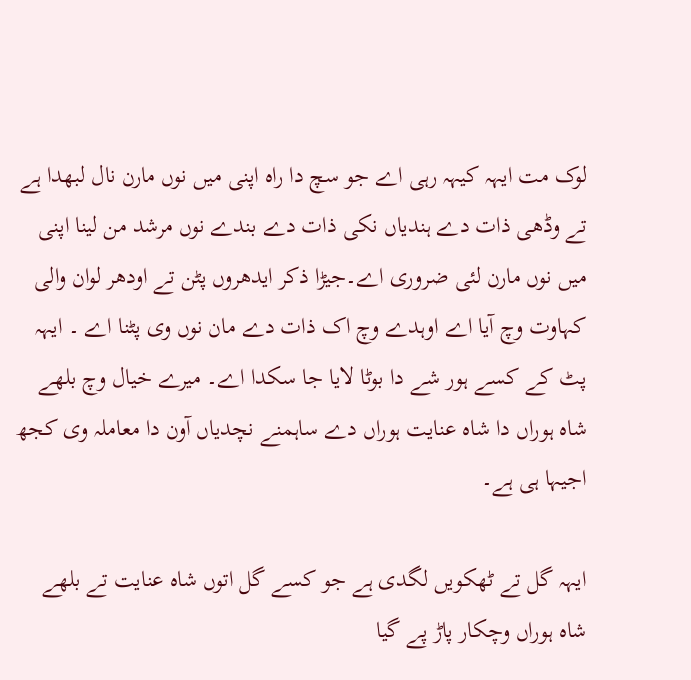لوک مت ایہہ کیہہ رہی اے جو سچ دا راہ اپنی میں نوں مارن نال لبھدا ہے تے وڈھی ذات دے ہندیاں نکی ذات دے بندے نوں مرشد من لینا اپنی میں نوں مارن لئی ضروری اے۔جیڑا ذکر ایدھروں پٹن تے اودھر لوان والی کہاوت وچ آیا اے اوہدے وچ اک ذات دے مان نوں وی پٹنا اے ۔ ایہہ پٹ کے کسے ہور شے دا بوٹا لایا جا سکدا اے۔ میرے خیال وچ بلھے شاہ ہوراں دا شاہ عنایت ہوراں دے ساہمنے نچدیاں آون دا معاملہ وی کجھ اجیہا ہی ہے۔

ایہہ گل تے ٹھکویں لگدی ہے جو کسے گل اتوں شاہ عنایت تے بلھے شاہ ہوراں وچکار پاڑ پے گیا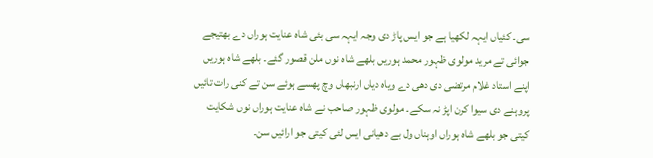سی۔ کئیاں ایہہ لکھیا ہے جو ایس پاڑ دی وجہ ایہہ سی بئی شاہ عنایت ہوراں دے بھتیجے جوائی تے مرید مولوی ظہور محمد ہوریں بلھے شاہ نوں ملن قصور گئے۔ بلھے شاہ ہوریں اپنے استاد غلام مرتضی دی دھی دے ویاہ دیاں ارنبھاں وچ پھسے ہوئے سن تے کنی رات تائیں پروہنے دی سیوا کرن اپڑ نہ سکے۔ مولوی ظہور صاحب نے شاہ عنایت ہوراں نوں شکایت کیتی جو بلھے شاہ ہوراں اوہناں ول بے دھیانی ایس لئی کیتی جو ارائیں سن۔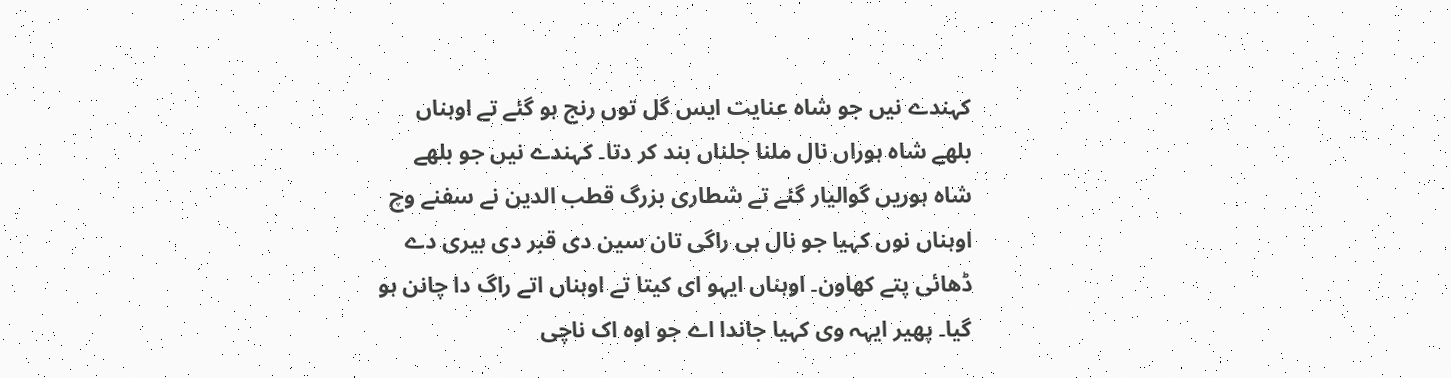کہندے نیں جو شاہ عنایت ایس گل توں رنج ہو گئے تے اوہناں بلھے شاہ ہوراں نال ملنا جلناں بند کر دتا۔ کہندے نیں جو بلھے شاہ ہوریں گوالیار گئے تے شطاری بزرگ قطب الدین نے سفنے وچ اوہناں نوں کہیا جو نال ہی راگی تان سین دی قبر دی بیری دے ڈھائی پتے کھاون۔ اوہناں ایہو ای کیتا تے اوہناں اتے راگ دا چانن ہو گیا۔ پھیر ایہہ وی کہیا جاندا اے جو اوہ اک ناچی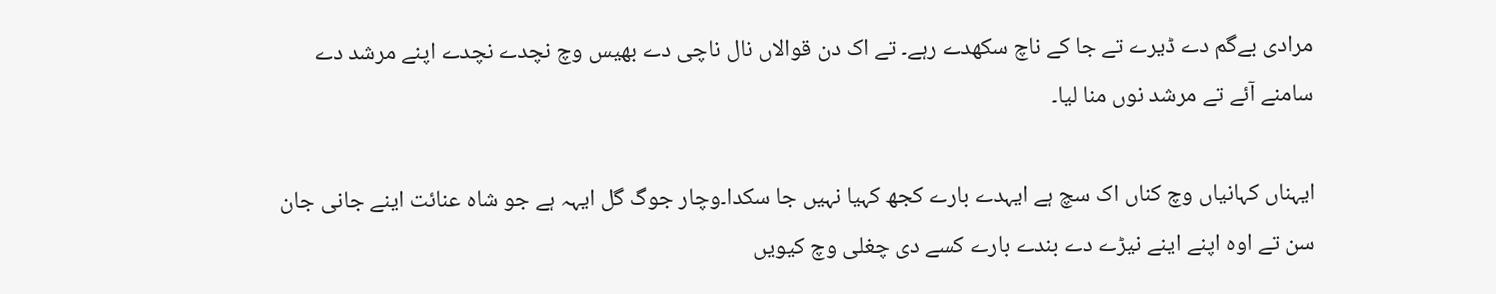مرادی بےگم دے ڈیرے تے جا کے ناچ سکھدے رہے۔ تے اک دن قوالاں نال ناچی دے بھیس وچ نچدے نچدے اپنے مرشد دے سامنے آئے تے مرشد نوں منا لیا۔

ایہناں کہانیاں وچ کناں اک سچ ہے ایہدے بارے کجھ کہیا نہیں جا سکدا۔وچار جوگ گل ایہہ ہے جو شاہ عنائت اینے جانی جان سن تے اوہ اپنے اینے نیڑے دے بندے بارے کسے دی چغلی وچ کیویں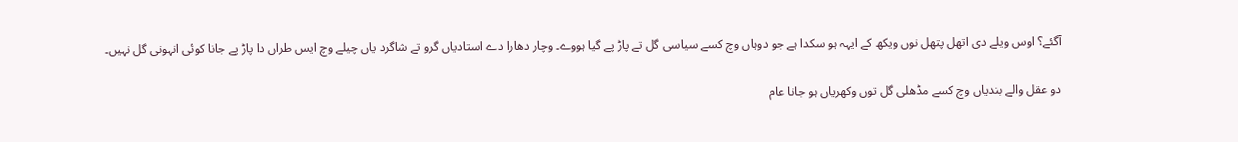آگئے؟ اوس ویلے دی اتھل پتھل نوں ویکھ کے ایہہ ہو سکدا ہے جو دوہاں وچ کسے سیاسی گل تے پاڑ پے گیا ہووے۔ وچار دھارا دے استادیاں گرو تے شاگرد یاں چیلے وچ ایس طراں دا پاڑ پے جانا کوئی انہونی گل نہیں۔

دو عقل والے بندیاں وچ کسے مڈھلی گل توں وکھریاں ہو جانا عام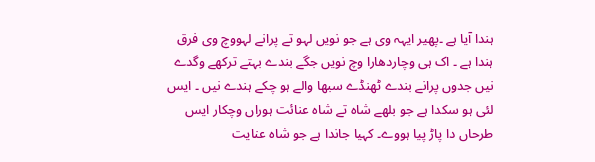ہندا آیا ہے ۔پھیر ایہہ وی ہے جو نویں لہو تے پرانے لہووچ وی فرق ہندا ہے ۔ اک ہی وچاردھارا وچ نویں جگے بندے بہتے ترکھے وگدے نیں جدوں پرانے بندے ٹھنڈے سبھا والے ہو چکے ہندے نیں ۔ ایس لئی ہو سکدا ہے جو بلھے شاہ تے شاہ عنائت ہوراں وچکار ایس طرحاں دا پاڑ پیا ہووے۔ کہیا جاندا ہے جو شاہ عنایت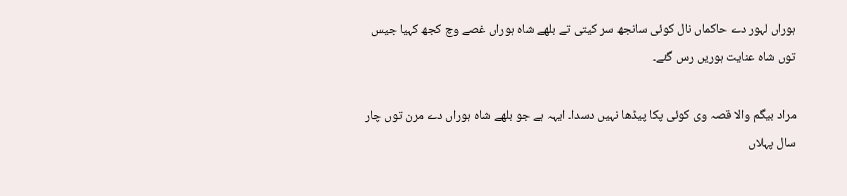ہوراں لہور دے حاکماں نال کوئی سانجھ سر کیتی تے بلھے شاہ ہوراں غصے وچ کجھ کہیا جیس توں شاہ عنایت ہوریں رس گئے۔

مراد بیگم والا قصہ وی کوئی پکا پیڈھا نہیں دسدا۔ ایہہ ہے جو بلھے شاہ ہوراں دے مرن توں چار سال پہلاں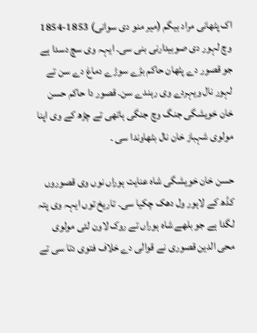اک پٹھانی مراد بیگم (میر منو دی سوانی) 1853-1854 وچ لہور دی صوبیدارنی بنی سی۔ ایہہ وی سچ دسدا ہے جو قصور دے پٹھان حاکم بڑے سوڑے دماغ دے سن تے لہور نال ویہردے وی رہندے سن۔ قصور دا حاکم حسن خان خویشگی جنگ وچ جنگی ہاتھی تے چڑھ کے وی اپنا مولوی شہباز خان نال بٹھاوندا سی ۔

حسن خان خویشگی شاہ عنایت ہوراں نوں وی قصوروں کڈھ کے لاہور ول دھک چکیا سی۔ تاریخ توں ایہہ وی پتہ لگدا ہے جو بلھے شاہ ہوراں تے روک لاون لئی مولوی محی الدین قصوری نے قوالی دے خلاف فتوی دتا سی تے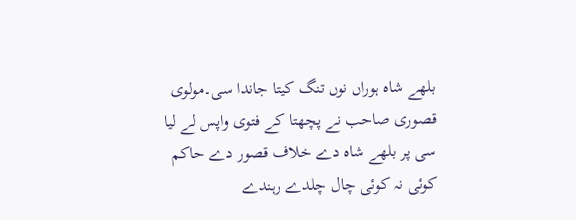بلھے شاہ ہوراں نوں تنگ کیتا جاندا سی۔مولوی قصوری صاحب نے پچھتا کے فتوی واپس لے لیا سی پر بلھے شاہ دے خلاف قصور دے حاکم کوئی نہ کوئی چال چلدے رہندے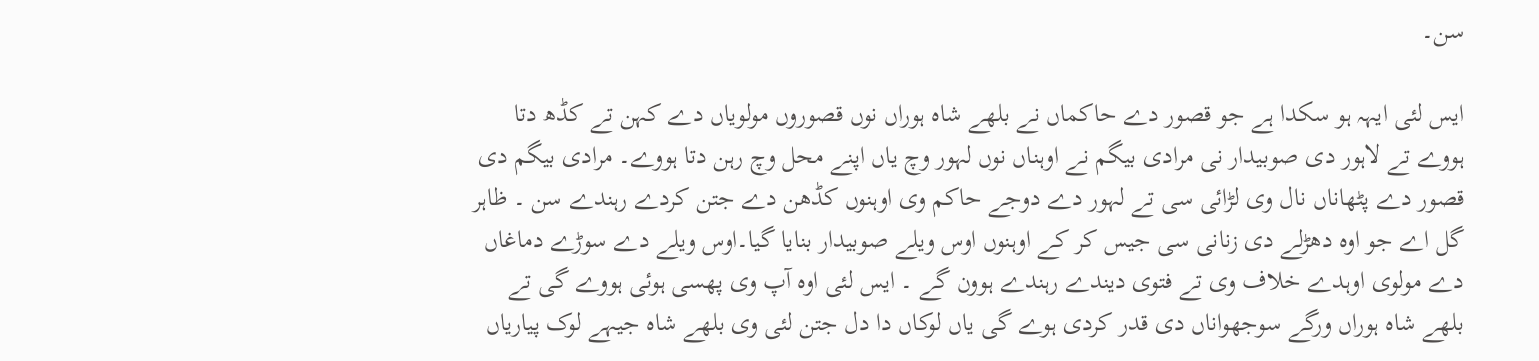سن۔

ایس لئی ایہہ ہو سکدا ہے جو قصور دے حاکماں نے بلھے شاہ ہوراں نوں قصوروں مولویاں دے کہن تے کڈھ دتا ہووے تے لاہور دی صوبیدار نی مرادی بیگم نے اوہناں نوں لہور وچ یاں اپنے محل وچ رہن دتا ہووے۔ مرادی بیگم دی قصور دے پٹھاناں نال وی لڑائی سی تے لہور دے دوجے حاکم وی اوہنوں کڈھن دے جتن کردے رہندے سن ۔ ظاہر گل اے جو اوہ دھڑلے دی زنانی سی جیس کر کے اوہنوں اوس ویلے صوبیدار بنایا گیا۔اوس ویلے دے سوڑے دماغاں دے مولوی اوہدے خلاف وی تے فتوی دیندے رہندے ہوون گے ۔ ایس لئی اوہ آپ وی پھسی ہوئی ہووے گی تے بلھے شاہ ہوراں ورگے سوجھواناں دی قدر کردی ہوے گی یاں لوکاں دا دل جتن لئی وی بلھے شاہ جیہے لوک پیاریاں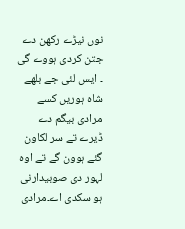نوں نیڑے رکھن دے جتن کردی ہووے گی ۔ ایس لئی جے بلھے شاہ ہوریں کسے مرادی بیگم دے ڈیرے تے سر لکاون گئے ہوون گے تے اوہ لہور دی صوبیدارنی ہو سکدی اے۔مرادی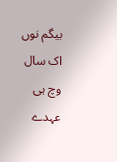بیگم نوں اک سال وچ ہی عہدے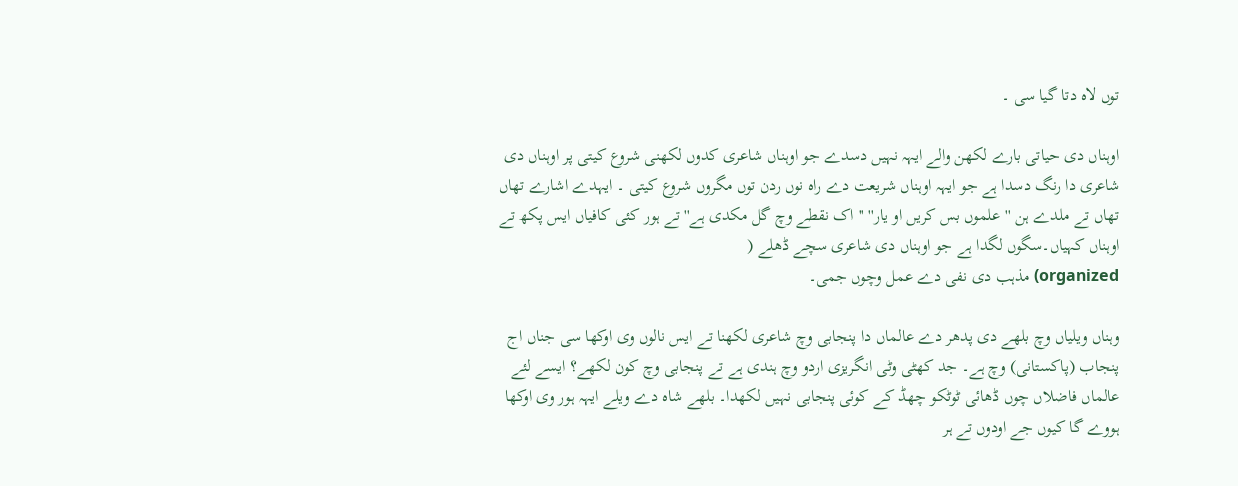توں لاہ دتا گیا سی ۔

اوہناں دی حیاتی بارے لکھن والے ایہہ نہیں دسدے جو اوہناں شاعری کدوں لکھنی شروع کیتی پر اوہناں دی شاعری دا رنگ دسدا ہے جو ایہہ اوہناں شریعت دے راہ نوں ردن توں مگروں شروع کیتی ۔ ایہدے اشارے تھاں تھاں تے ملدے ہن ''علموں بس کریں او یار'' ''اک نقطے وچ گل مکدی ہے'' تے ہور کئی کافیاں ایس پکھ تے اوہناں کہیاں۔سگوں لگدا ہے جو اوہناں دی شاعری سچے ڈھلے (
organized) مذہب دی نفی دے عمل وچوں جمی۔

وہناں ویلیاں وچ بلھے دی پدھر دے عالماں دا پنجابی وچ شاعری لکھنا تے ایس نالوں وی اوکھا سی جناں اج پنجاب (پاکستانی) وچ ہے۔ جد کھٹی وٹی انگریزی اردو وچ ہندی ہے تے پنجابی وچ کون لکھے؟ ایسے لئے عالماں فاضلاں چوں ڈھائی ٹوٹکو چھڈ کے کوئی پنجابی نہیں لکھدا۔ بلھے شاہ دے ویلے ایہہ ہور وی اوکھا ہووے گا کیوں جے اودوں تے ہر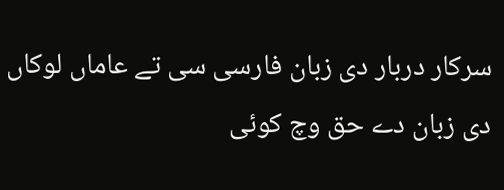سرکار دربار دی زبان فارسی سی تے عاماں لوکاں دی زبان دے حق وچ کوئی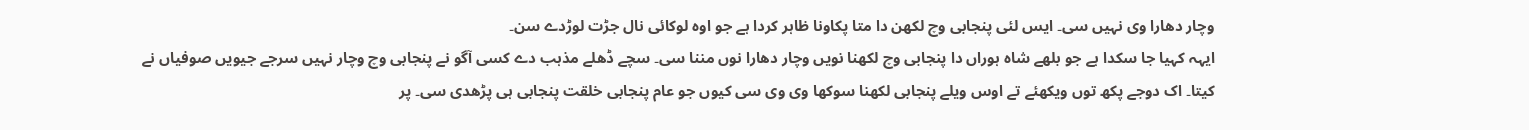وچار دھارا وی نہیں سی۔ ایس لئی پنجابی وچ لکھن دا متا پکاونا ظاہر کردا ہے جو اوہ لوکائی نال جڑت لوڑدے سن۔
ایہہ کہیا جا سکدا ہے جو بلھے شاہ ہوراں دا پنجابی وچ لکھنا نویں وچار دھارا نوں مننا سی۔ سچے ڈھلے مذہب دے کسی آگو نے پنجابی وچ وچار نہیں سرجے جیویں صوفیاں نے کیتا۔ اک دوجے پکھ توں ویکھئے تے اوس ویلے پنجابی لکھنا سوکھا وی وی سی کیوں جو عام پنجابی خلقت پنجابی ہی پڑھدی سی۔ پر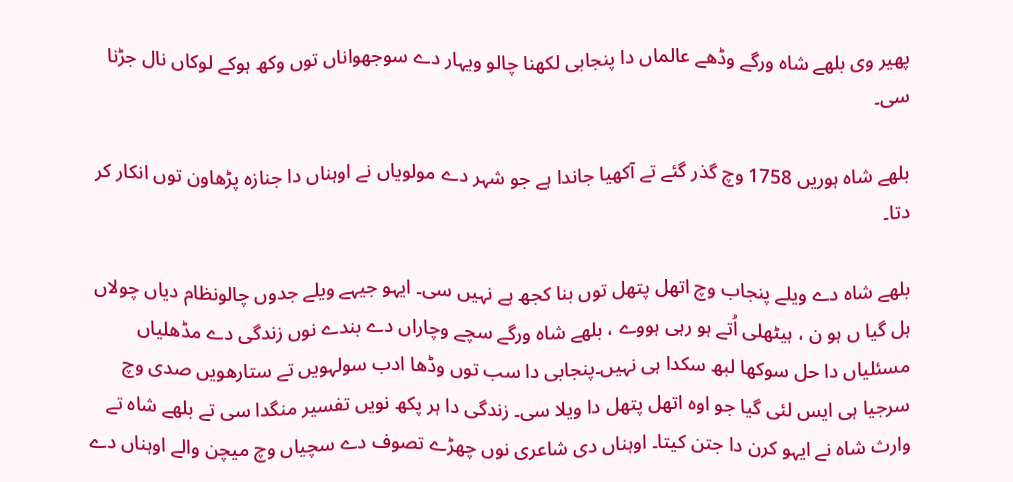پھیر وی بلھے شاہ ورگے وڈھے عالماں دا پنجابی لکھنا چالو ویہار دے سوجھواناں توں وکھ ہوکے لوکاں نال جڑنا سی۔

بلھے شاہ ہوریں 1758 وچ گذر گئے تے آکھیا جاندا ہے جو شہر دے مولویاں نے اوہناں دا جنازہ پڑھاون توں انکار کر دتا۔

بلھے شاہ دے ویلے پنجاب وچ اتھل پتھل توں بنا کجھ ہے نہیں سی۔ ایہو جیہے ویلے جدوں چالونظام دیاں چولاں ہل گیا ں ہو ن ، ہیٹھلی اُتے ہو رہی ہووے ، بلھے شاہ ورگے سچے وچاراں دے بندے نوں زندگی دے مڈھلیاں مسئلیاں دا حل سوکھا لبھ سکدا ہی نہیں۔پنجابی دا سب توں وڈھا ادب سولہویں تے ستارھویں صدی وچ سرجیا ہی ایس لئی گیا جو اوہ اتھل پتھل دا ویلا سی۔ زندگی دا ہر پکھ نویں تفسیر منگدا سی تے بلھے شاہ تے وارث شاہ نے ایہو کرن دا جتن کیتا۔ اوہناں دی شاعری نوں چھڑے تصوف دے سچیاں وچ میچن والے اوہناں دے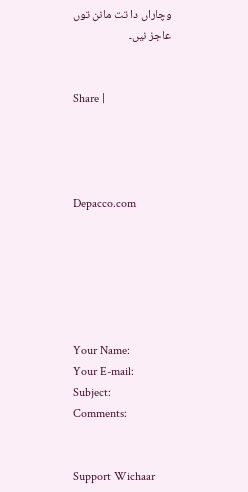وچاراں دا تت مانن توں عاجز نیں۔


Share |




Depacco.com






Your Name:
Your E-mail:
Subject:
Comments:


Support Wichaar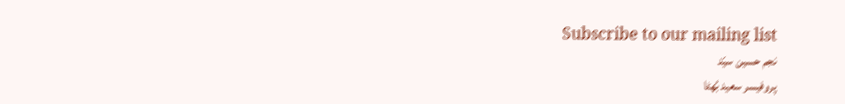Subscribe to our mailing list
نجم حسین سیّد
پروفیسر سعید بُھٹا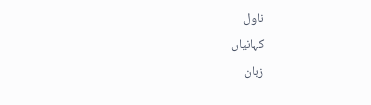ناول
کہانیاں
زبان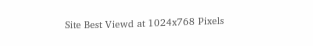Site Best Viewd at 1024x768 Pixels